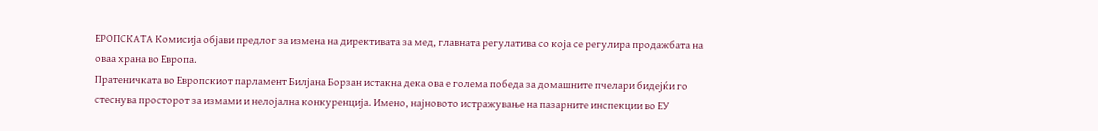ЕРОПСКАТА Комисија објави предлог за измена на директивата за мед, главната регулатива со која се регулира продажбата на оваа храна во Европа.
Пратеничката во Европскиот парламент Билјана Борзан истакна дека ова е голема победа за домашните пчелари бидејќи го стеснува просторот за измами и нелојална конкуренција. Имено, најновото истражување на пазарните инспекции во ЕУ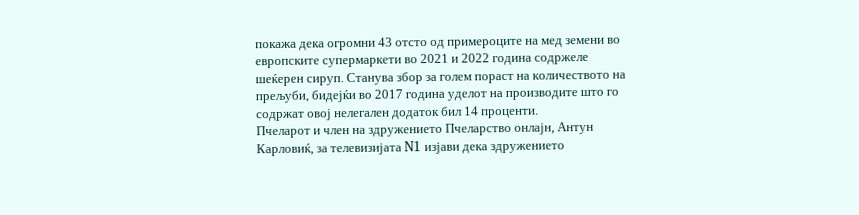покажа дека огромни 43 отсто од примероците на мед земени во европските супермаркети во 2021 и 2022 година содржеле шеќерен сируп. Станува збор за голем пораст на количеството на прељуби, бидејќи во 2017 година уделот на производите што го содржат овој нелегален додаток бил 14 проценти.
Пчеларот и член на здружението Пчеларство онлајн, Антун Карловиќ, за телевизијата N1 изјави дека здружението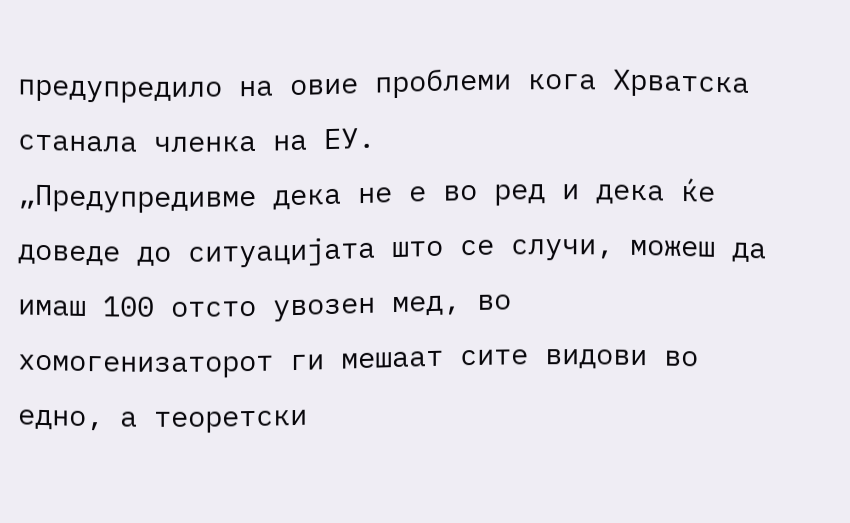предупредило на овие проблеми кога Хрватска станала членка на ЕУ.
„Предупредивме дека не е во ред и дека ќе доведе до ситуацијата што се случи, можеш да имаш 100 отсто увозен мед, во хомогенизаторот ги мешаат сите видови во едно, а теоретски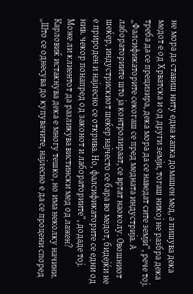не мора да ставиш ниту една капка домашен мед, а пишува дека медот е од Хрватска и од други земји, тогаш никој не разбра дека треба да се прецизира, дека мора да се наведат сите земји“, рече тој.
„Фалсификаторите секогаш се пред медната индустрија. А лабораториите што ја контролираат, се вртат наоколу. Овошниот шеќер, индустрискиот шеќер најчесто се бара во медот, бидејќи не е природен и најлесно се открива. Но, фалсификаторите се едни од нив. чекор понапред од законот и лабораториите“, додаде тој.
Може ли клиентот да разликува вистински мед од лажен?
Карловиќ истакнува дека е многу тешко, но има неколку начини.
„Што се однесува до купувачите, најлесно е да се процени според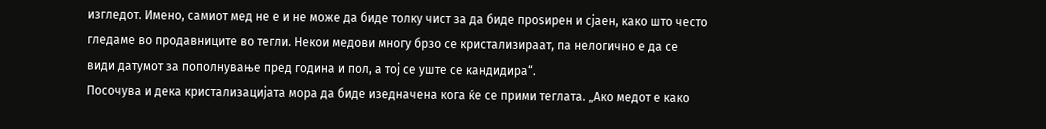изгледот. Имено, самиот мед не е и не може да биде толку чист за да биде проѕирен и сјаен, како што често гледаме во продавниците во тегли. Некои медови многу брзо се кристализираат, па нелогично е да се види датумот за пополнување пред година и пол, а тој се уште се кандидира“.
Посочува и дека кристализацијата мора да биде изедначена кога ќе се прими теглата. „Ако медот е како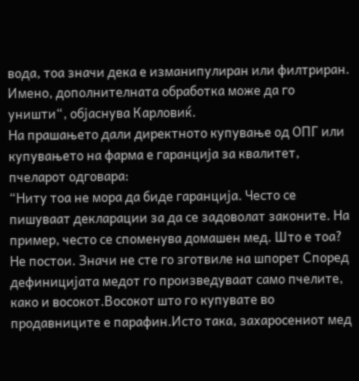вода, тоа значи дека е изманипулиран или филтриран. Имено, дополнителната обработка може да го уништи“, објаснува Карловиќ.
На прашањето дали директното купување од ОПГ или купувањето на фарма е гаранција за квалитет, пчеларот одговара:
“Ниту тоа не мора да биде гаранција. Често се пишуваат декларации за да се задоволат законите. На пример, често се споменува домашен мед. Што е тоа? Не постои. Значи не сте го зготвиле на шпорет Според дефиницијата медот го произведуваат само пчелите, како и восокот.Восокот што го купувате во продавниците е парафин.Исто така, захаросениот мед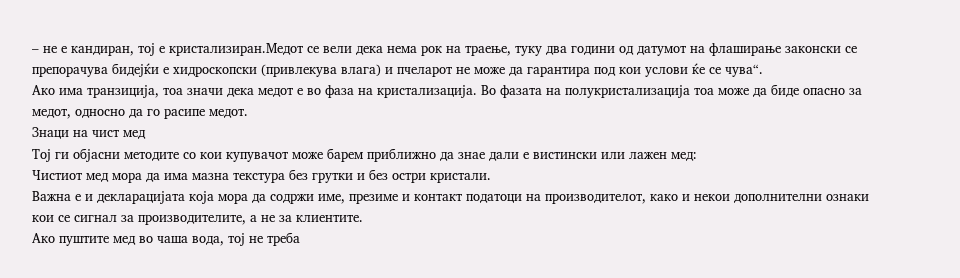– не е кандиран, тој е кристализиран.Медот се вели дека нема рок на траење, туку два години од датумот на флаширање законски се препорачува бидејќи е хидроскопски (привлекува влага) и пчеларот не може да гарантира под кои услови ќе се чува“.
Ако има транзиција, тоа значи дека медот е во фаза на кристализација. Во фазата на полукристализација тоа може да биде опасно за медот, односно да го расипе медот.
Знаци на чист мед
Тој ги објасни методите со кои купувачот може барем приближно да знае дали е вистински или лажен мед:
Чистиот мед мора да има мазна текстура без грутки и без остри кристали.
Важна е и декларацијата која мора да содржи име, презиме и контакт податоци на производителот, како и некои дополнителни ознаки кои се сигнал за производителите, а не за клиентите.
Ако пуштите мед во чаша вода, тој не треба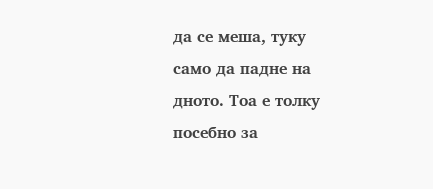да се меша, туку само да падне на дното. Тоа е толку посебно за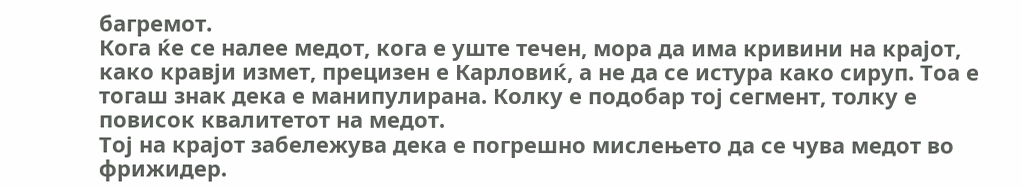багремот.
Кога ќе се налее медот, кога е уште течен, мора да има кривини на крајот, како кравји измет, прецизен е Карловиќ, а не да се истура како сируп. Тоа е тогаш знак дека е манипулирана. Колку е подобар тој сегмент, толку е повисок квалитетот на медот.
Тој на крајот забележува дека е погрешно мислењето да се чува медот во фрижидер.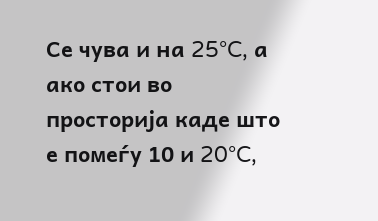Се чува и на 25°C, а ако стои во просторија каде што е помеѓу 10 и 20°C,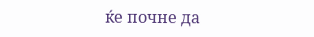ќе почне да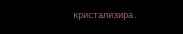кристализира.